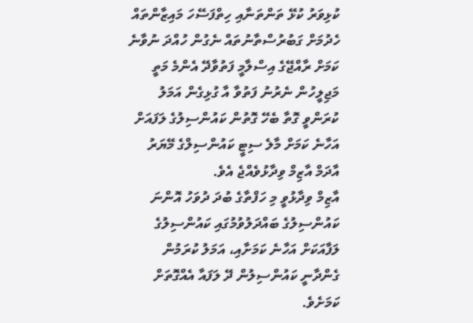ކުޅިވަރު ކުޅޭ ތަންތަނާއި ހިތްފަސޭހަ މައިޒާންތައް ހެދުމަށް ގަބުރުސްތާނުތައް ނެގުން ހުއްދަ ނުވާނެ ކަމަށް ރާއްޖޭގެ އިސްލާމީ ފަތުވާދޭ އެންމެ މަތީ މަޖިލީހުން ނެރުނު ފަތުވާ އާ ގުޅިގެން އަމަލު ކުރަންވީ ގޮތާ ބެހޭ ގޮތުން ކައުންސިލުގެ ލަފައަށް އަހާނެ ކަމަށް މާލެ ސިޓީ ކައުންސިލްގެ މޭޔަރު އާދަމް އާޒިމް ވިދާޅުވެއްޖެ އެވެ.
އާޒިމް ވިދާޅުވީ މި ހަފްތާގެ ބުދަ ދުވަހު އޮންނަ ކައުންސިލުގެ ބައްދަލުވުމުގައި ކައުންސިލުގެ ލަފާއަކަށް އަހާނެ ކަމަށާއި، އަމަލު ކުރަމުން ގެންދާނީ ކައުންސިލުން ދޭ ލަފައާ އެއްގޮތަށް ކަމަށެވެ.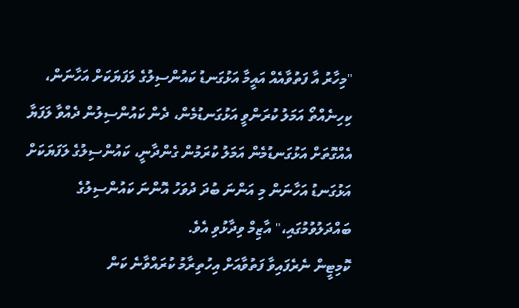"މިހާރު އާ ފަތުވާއެއް އައީމާ އަޅުގަނޑު ކައުންސިލުގެ ލަފަޔަކަށް އަހާނަން، ކިހިނެއްތޯ އަމަލު ކުރަންވީ އަޅުގަނޑުމެން، ދެން ކައުންސިލުން ދެއްވާ ލަފަޔާ އެއްގޮތަށް އަޅުގަނޑުމެން އަމަލު ކުރަމުން ގެންދާނީ، ކައުންސިލުގެ ލަފަޔަކަށް އަޅުގަނޑު އަހާނަން މި އަންނަ ބުދަ ދުވަހު އޮންނަ ކައުންސިލުގެ ބައްދަލުވުމުގައި،" އާޒިމް ވިދާޅުވި އެވެ.
ކޮމިޓީން ނެރެފައިވާ ފަތުވާއަށް އިހުތިރާމު ކުރައްވާނެ ކަން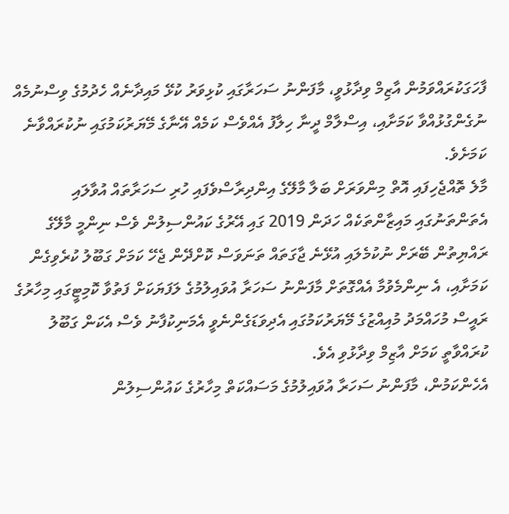ފާހަގަކުރައްވަމުން އާޒިމް ވިދާޅުވީ، މާފަންނު ސަހަރާގައި ކުޅިވަރު ކުޅޭ މައިދާނެއް ހެދުމުގެ ވިސްނުމެއް ނުގެންގުޅުއްވާ ކަމަށާއި، އިސްލާމް ދީނާ ހިލާފު އެއްވެސް ކަމެއް އޭނާގެ މޭޔަރުކަމުގައި ނުކުރައްވާނެ ކަމަށެވެ.
މާލެ ތޮއްޖެހިފައި އޮތް މިންވަރަށް ބަލާ މާލޭގެ އިންދިރާސްވެފައި ހުރި ސަހަރާތައް އުވާލައި އެތަންތަނުގައި މައިޒާންތަކެއް ހަދަން 2019 ގައި އޭރުގެ ކައުންސިލުން ވެސް ނިންމީ މާލޭގެ ރައްޔިތުން ބޭރަށް ނުކުމެލައި އުޅޭނެ ޖާގަތައް ތަނަވަސް ކޮށްދޭން ޖެހޭ ކަމަށް ގަބޫލު ކުރެވިގެން ކަމަށާއި، އެ ނިންމެވުމާ އެއްގޮތަށް މާފަންނު ސަހަރާ އުވައިލުމުގެ ލަފަޔަކަށް ފަތުވާ ކޮމިޓީގައި މިހާރުގެ ރައީސް މުހައްމަދު މުއިއްޒުގެ މޭޔަރުކަމުގައި އެދިވަޑަގެންނެވީ އެމަނިކުފާނު ވެސް އެކަން ގަބޫލު ކުރައްވާތީ ކަމަށް އާޒިމް ވިދާޅުވި އެވެ.
އެހެންކަމުން، މާފަންނު ސަހަރާ އުވައިލުމުގެ މަސައްކަތް މިހާރުގެ ކައުންސިލުން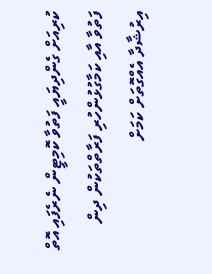ކުރިއަށް ގެންދިޔައީ ފަތުވާ ކޮމިޓީން ނެރެފައި އޮތް ފަތުވާ އާއި ކަމާގުޅުންހުރި ފަރާތްތަކުން ދިން އިރުޝާދާ އެއްގޮތަށް ކަމަށް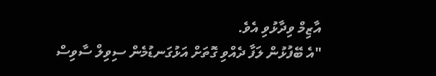އާޒިމް ވިދާޅުވި އެވެ.
"އެ ބޭފުޅުން ލަފާ ދެއްވި ގޮތަށް އަޅުގަނޑުމެން ސިވިލް ސާވިސް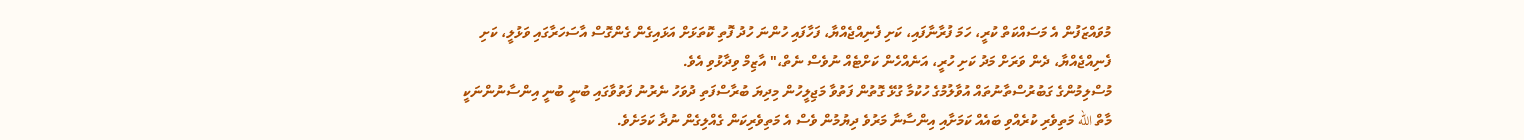މުވައްޒަފުން އެ މަސައްކަތް ކުރީ، ހަމަ ފުރާނާފައި، ކަށި ފެނިއްޖެއްޔާ، ފަހާފައި ހުންނަ ހުދު ފޮތި ކޮތަޅަށް އަޅައިގެން ގެންގޮސް އާސަހަރާގައި ވަޅުލީ، ކަށި ފެނިއްޖެއްޔާ، ދެން ވަރަށް މަދު ކަށި ހުރީ، އަނެއްހެން ކަށްޓެއް ނުވެސް ނެތް،" އާޒިމް ވިދާޅުވި އެވެ.
މުސްލިމުންގެ ގަބުރުސްތާނުތައް އުވާލުމުގެ ހުކުމާ ގުޅޭ ގޮތުން ފަތުވާ މަޖިލީހުން މިދިޔަ ބުރާސްފަތި ދުވަހު ނެރުނު ފަތުވާގައި ބުނީ ބުނީ އިންސާނުންނަކީ މާތް الله މަތިވެރި ކުރެއްވި ބައެއް ކަމަށާއި އިންސާނާ މަރުވެ ދިޔުމުން ވެސް އެ މަތިވެރިކަން ގެއްލިގެން ނުދާ ކަމަށެވެ.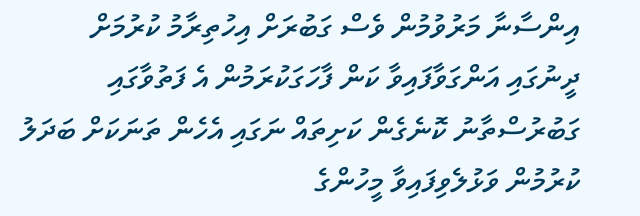އިންސާނާ މަރުވުމުން ވެސް ގަބުރަށް އިހުތިރާމު ކުރުމަށް ދީނުގައި އަންގަވާފައިވާ ކަން ފާހަގަކުރަމުން އެ ފަތުވާގައި ގަބުރުސްތާނު ކޮނެގެން ކަށިތައް ނަގައި އެހެން ތަނަކަށް ބަދަލު ކުރުމުން ވަޅުލެވިފައިވާ މީހުންގެ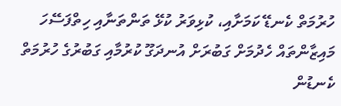ހުރުމަތް ކެނޑޭ ކަމަށާއި، ކުޅިވަރު ކުޅޭ ތަންތަނާއި ހިތްފަސޭހަ މައިޒާންތައް ހެދުމަށް ގަބުރަށް އުނދަގޫ ކުރުމާއި ގަބުރުގެ ހުރުމަތް ކެނޑުން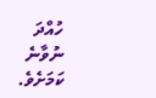ހުއްދަ ނުވާނެ ކަމަށެވެ.